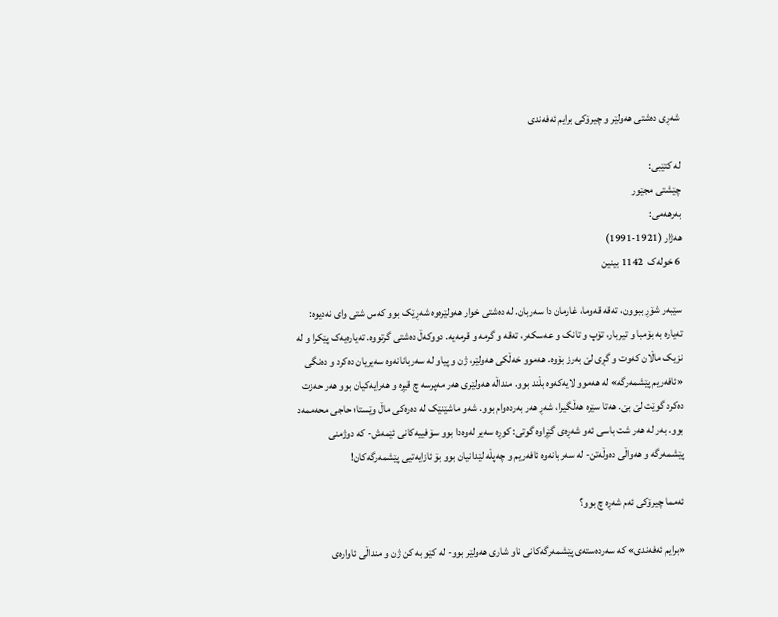شەڕی دەشتی هەولێر و چیرۆکی برایم ئەفەندی

لە کتێبی:
چێشتی مجێور
بەرهەمی:
هەژار (1921-1991)
 6 خولەک  1142 بینین

سێبەر شۆڕ ببوون، تەقە قەوما، غارمان دا سەربان. لە دەشتی خوار هەولێرەوە شەڕێک بوو کەس شتی وای نەدیوە: تەیارە بە بۆمبا و تیربار، تۆپ و تانک و عەسکەر، تەقە و گرمە و قرمەیە. دووکەڵ دەشتی گرتووە. تەیارەیەک پێکرا و لە نزیک ماڵان کەوت و گڕی لێ بەرز بۆوە. هەموو خەڵکی هەولێر، ژن و پیاو لە سەربانانەوە سەیریان دەکرد و دەنگی «ئافەریم پێشمەرگە» لە هەموو لایەکەوە بڵند بوو. منداڵە هەولێری هەر مەپرسە چ قیڕە و هەرایەکیان بوو هەر حەزت دەکرد گوێت لێ بێ. هەتا سێرە هەڵگیرا، شەڕ هەر بەردەوام بوو. شەو ماشێنێک لە دەرەکی ماڵ وێستا؛ حاجی محەممەد بوو. بەر لە هەر شت باسی ئەو شەڕەی گێڕاوە گوتی: کوڕە سەیر لەوەدا بوو سۆفییەکانی ئێمەش- کە دوژمنی پێشمەرگە و هەواڵی دەوڵەتن- لە سەربانەوە ئافەریم و چەپڵە لێدانیان بوو بۆ ئازایەتیی پێشمەرگەکان!

ئەمما چیرۆکی ئەم شەڕە چ بوو؟

«برایم ئەفەندی» کە سەردەستەی پێشمەرگەکانی ناو شاری هەولێر بوو- لە کێو بە کن ژن و منداڵی ئاوارەی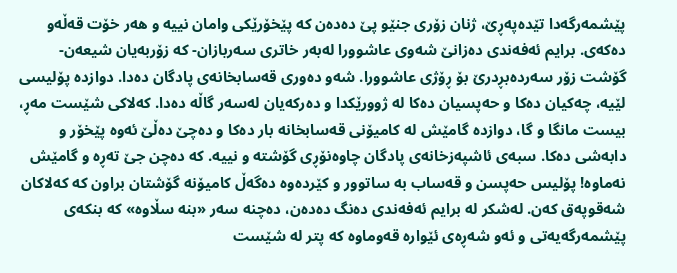پێشمەرگەدا تێدەپەڕێ، ژنان زۆری جنێو پێ دەدەن کە پێخۆرێکی وامان نییە و هەر خۆت قەڵەو دەکەی. برایم ئەفەندی دەزانێ شەوی عاشوورا لەبەر خاتری سەربازان- کە زۆربەیان شیعەن- گۆشت زۆر سەردەبڕدرێ بۆ ڕۆژی عاشوورا. شەو دەوری قەسابخانەی پادگان دەدا. دوازدە پۆلیسی لێیە، چەکیان دەکا و حەپسیان دەکا لە ژوورێکدا و دەرکەیان لەسەر گاڵە دەدا. کەلاکی شێست مەڕ، بیست مانگا و گا، دوازدە گامێش لە کامیۆنی قەسابخانە بار دەکا و دەچێ دەڵێ ئەوە پێخۆر و دابەشی دەکا. سبەی ئاشپەزخانەی پادگان چاوەنۆڕی گۆشتە و نییە. کە دەچن جێ تەڕە و گامێش نەماوە! پۆلیس حەپسن و قەساب بە ساتوور و کێردەوە دەگەڵ کامیۆنە گۆشتان براون کە کەلاکان شەقوپەق کەن. لەشکر لە برایم ئەفەندی دەنگ دەدەن، دەچنە سەر «بنە سڵاوە» کە بنکەی پێشمەرگەیەتی و ئەو شەڕەی ئێوارە قەوماوە کە پتر لە شێست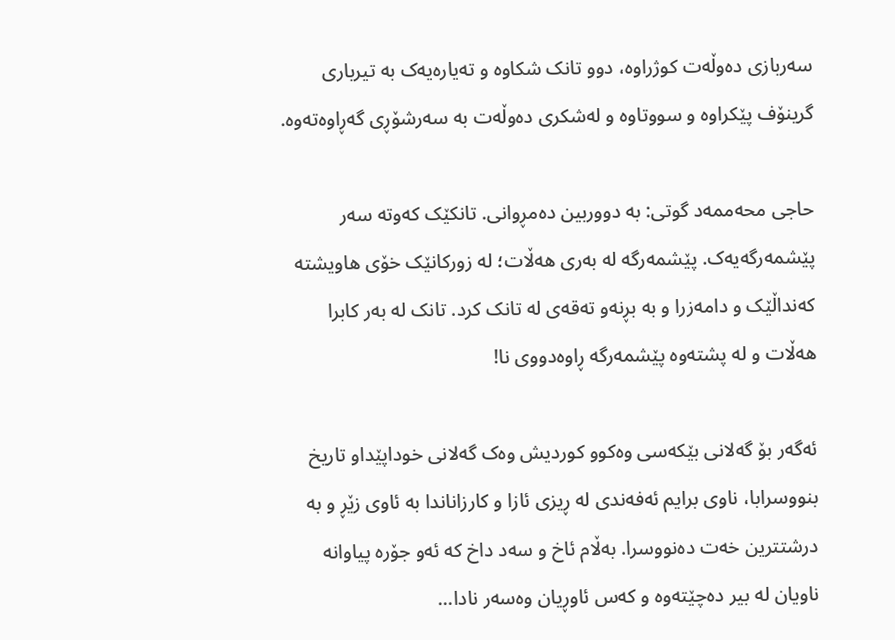سەربازی دەوڵەت کوژراوە، دوو تانک شکاوە و تەیارەیەک بە تیرباری گرینۆف پێکراوە و سووتاوە و لەشکری دەوڵەت بە سەرشۆڕی گەڕاوەتەوە.

حاجی محەممەد گوتی: بە دووربین دەمڕوانی. تانکێک کەوتە سەر پێشمەرگەیەک. پێشمەرگە لە بەری هەڵات؛ لە زورکانێک خۆی هاویشتە کەنداڵێک و دامەزرا و بە بڕنەو تەقەی لە تانک کرد. تانک لە بەر کابرا هەڵات و لە پشتەوە پێشمەرگە ڕاوەدووی نا!

ئەگەر بۆ گەلانی بێکەسی وەکوو کوردیش وەک گەلانی خوداپێداو تاریخ بنووسرابا، ناوی برایم ئەفەندی لە ڕیزی ئازا و کارزاناندا بە ئاوی زێڕ و بە درشتترین خەت دەنووسرا. بەڵام ئاخ و سەد داخ کە ئەو جۆرە پیاوانە ناویان لە بیر دەچێتەوە و کەس ئاوڕیان وەسەر نادا...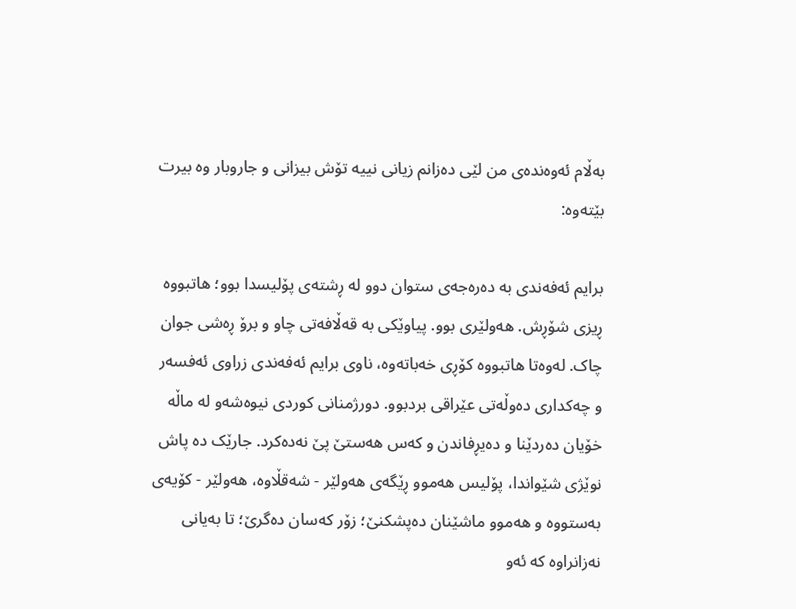بەڵام ئەوەندەی من لێی دەزانم زیانی نییە تۆش بیزانی و جاروبار وە بیرت بێتەوە:

برایم ئەفەندی بە دەرەجەی ستوان دوو لە ڕشتەی پۆلیسدا بوو؛ هاتبووە ڕیزی شۆڕش. هەولێری بوو. پیاوێکی بە قەڵافەتی چاو و برۆ ڕەشی جوان چاک. لەوەتا هاتبووە کۆڕی خەباتەوە، ناوی برایم ئەفەندی زراوی ئەفسەر و چەکداری دەوڵەتی عێراقی بردبوو. دورژمنانی کوردی نیوەشەو لە ماڵە خۆیان دەردێنا و دەیڕفاندن و کەس هەستێ پێ نەدەکرد. جارێک دە پاش نوێژی شێواندا، پۆلیس هەموو ڕێگەی هەولێر - شەقڵاوە، هەولێر - کۆیەی بەستووە و هەموو ماشێنان دەپشکنێ؛ زۆر کەسان دەگرێ؛ تا بەیانی نەزانراوە کە ئەو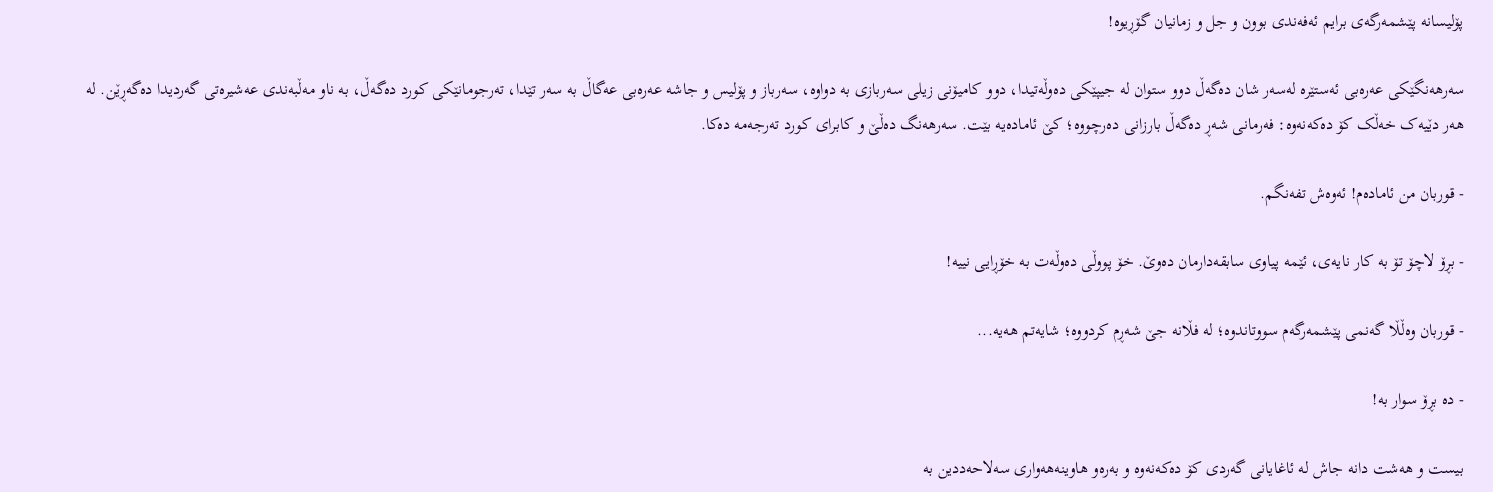پۆلیسانە پێشمەرگەی برایم ئەفەندی بوون و جل و زمانیان گۆڕیوە!

سەرهەنگێکی عەرەبی ئەستێرە لەسەر شان دەگەڵ دوو ستوان لە جیپێکی دەوڵەتیدا، دوو کامیۆنی زیلی سەربازی بە دواوە، سەرباز و پۆلیس و جاشە عەرەبی عەگاڵ بە سەر تێدا، تەرجومانێکی کورد دەگەڵ، بە ناو مەڵبەندی عەشیرەتی گەردیدا دەگەڕێن. لە هەر دێیەک خەڵک کۆ دەکەنەوە: فەرمانی شەڕ دەگەڵ بارزانی دەرچووە؛ کێ ئامادەیە بێت. سەرهەنگ دەڵێ و کابرای کورد تەرجەمە دەکا.

- قوربان من ئامادەم! ئەوەش تفەنگم.

- بڕۆ لاچۆ تۆ بە کار نایەی، ئێمە پیاوی سابقەدارمان دەوێ. خۆ پووڵی دەوڵەت بە خۆڕایی نییە!

- قوربان وەڵڵا گەنمی پێشمەرگەم سووتاندوە؛ لە فڵانە جێ شەڕم کردووە؛ شایەتم هەیە...

- دە بڕۆ سوار بە!

بیست و هەشت دانە جاش لە ئاغایانی گەردی کۆ دەکەنەوە و بەرەو هاوینەهەواری سەلاحەددین بە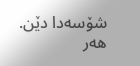شۆسەدا دێن. هەر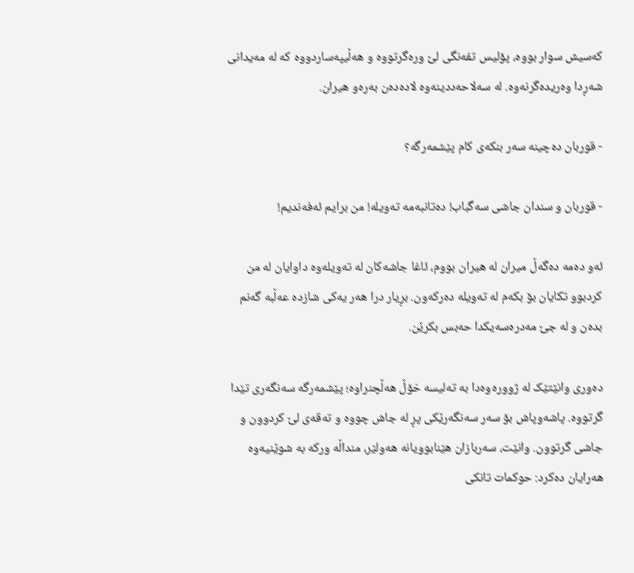کەسیش سوار بووە، پۆلیس تفەنگی لێ ورەگرتووە و هەڵیپەساردووە کە لە مەیدانی شەڕدا وەریدەگرنەوە. لە سەلاحەددینەوە لادەدەن بەرەو هیران.

- قوربان دەچینە سەر بنکەی کام پێشمەرگە؟

- قوربان و سندان جاشی سەگباب! دەتانبەمە تەویلە! من برایم ئەفەندیم!

ئەو دەمە دەگەڵ میران لە هیران بووم، ئاغا جاشەکان لە تەویلەوە داوایان لە من کردبوو تکایان بۆ بکەم لە تەویلە دەرکەون. بڕیار درا هەر یەکی شازدە عەڵبە گەنم بدەن و لە جێ مەدرەسەیکدا حەبس بکرێن.

دەوری وانێتێک لە ژوورەوەدا بە تەلیسە خۆڵ هەڵچنراوە؛ پێشمەرگە سەنگەری تێدا گرتووە. پاشەوپاش بۆ سەر سەنگەرێکی پڕ لە جاش چووە و تەقەی لێ کردوون و جاشی گرتوون. وانێت، سەربازان هێنابوویانە هەولێر، منداڵە ورکە بە شوێنیەوە هەرایان دەکرد: حوکمات تانکی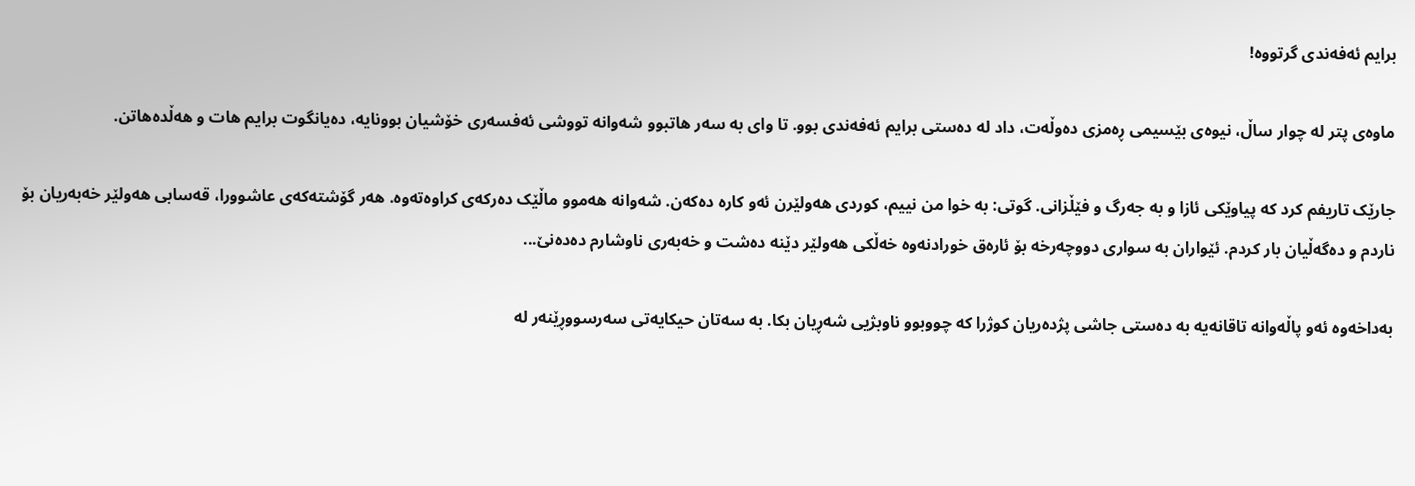برایم ئەفەندی گرتووە!

ماوەی پتر لە چوار ساڵ، نیوەی بێسیمی ڕەمزی دەوڵەت، داد لە دەستی برایم ئەفەندی بوو. تا وای بە سەر هاتبوو شەوانە تووشی ئەفسەری خۆشیان بوونایە، دەیانگوت برایم هات و هەڵدەهاتن.

جارێک تاریفم کرد کە پیاوێکی ئازا و بە جەرگ و فێڵزانی. گوتی: بە خوا من نییم، کوردی هەولێرن ئەو کارە دەکەن. شەوانە هەموو ماڵێک دەرکەی کراوەتەوە. هەر گۆشتەکەی عاشوورا، قەسابی هەولێر خەبەریان بۆ ناردم و دەگەڵیان بار کردم. ئێواران بە سواری دووچەرخە بۆ ئارەق خورادنەوە خەڵکی هەولێر دێنە دەشت و خەبەری ناوشارم دەدەنێ...

بەداخەوە ئەو پاڵەوانە تاقانەیە بە دەستی جاشی پژدەریان کوژرا کە چووبوو ناوبژیی شەڕیان بکا. بە سەتان حیکایەتی سەرسووڕێنەر لە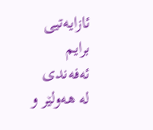ئازایەتیی برایم ئەفەندی لە هەولێر و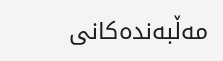مەڵبەندەکانی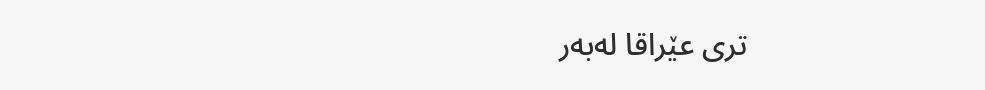تری عێراقا لەبەر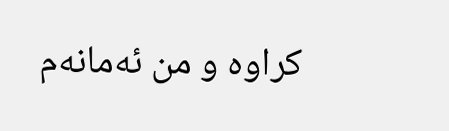کراوە و من ئەمانەم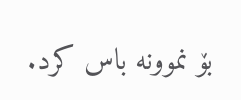بۆ نموونە باس کرد.